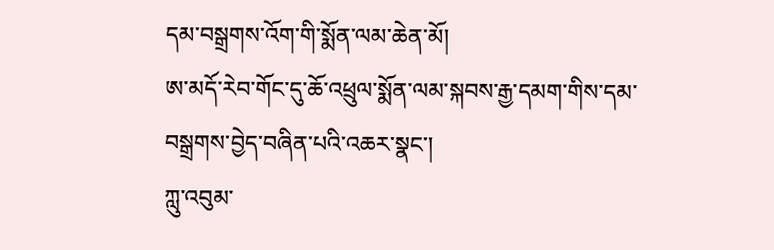དམ་བསྒྲགས་འོག་གི་སྨོན་ལམ་ཆེན་མོ།
ཨ་མདོ་རེབ་གོང་དུ་ཆོ་འཕྲུལ་སྨོན་ལམ་སྐབས་རྒྱ་དམག་གིས་དམ་བསྒྲགས་བྱེད་བཞིན་པའི་འཆར་སྣང་།
ཀླུ་འབུམ་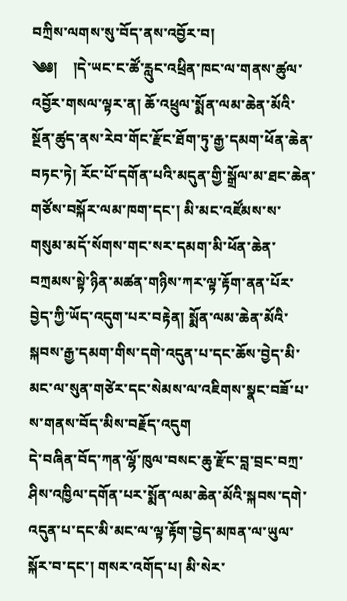བཀྲིས་ལགས་སུ་བོད་ནས་འབྱོར་བ།
༄༅།    །དེ་ཡང་ང་ཚོ་རླུང་འཕྲིན་ཁང་ལ་གནས་ཚུལ་འབྱོར་གསལ་ལྟར་ན། ཆོ་འཕྲུལ་སྨོན་ལམ་ཆེན་མོའི་སྔོན་ཚུད་ནས་རེབ་གོང་རྫོང་ཐོག་ཏུ་རྒྱ་དམག་ཕོན་ཆེན་བཏང་ཏེ། རོང་པོ་དགོན་པའི་མདུན་གྱི་སྒྲོལ་མ་ཐང་ཆེན་གཙོས་བསྐོར་ལམ་ཁག་དང་། མི་མང་འཛོམས་ས་གསུམ་མདོ་སོགས་གང་སར་དམག་མི་ཕོན་ཆེན་བཀྲམས་སྟེ་ཉིན་མཚན་གཉིས་ཀར་ལྟ་རྟོག་ནན་པོར་བྱེད་ཀྱི་ཡོད་འདུག་པར་བརྟེན། སྨོན་ལམ་ཆེན་མོའི་སྐབས་རྒྱ་དམག་གིས་དགེ་འདུན་པ་དང་ཆོས་བྱེད་མི་མང་ལ་སུན་གཙེར་དང་སེམས་ལ་འཇིགས་སྣང་བཟོ་པ་ས་གནས་བོད་མིས་བརྗོད་འདུག
དེ་བཞིན་བོད་ཀན་ལྷོ་ཁུལ་བསང་ཆུ་རྫོང་བླ་བྲང་བཀྲ་ཤིས་འཁྱིལ་དགོན་པར་སྨོན་ལམ་ཆེན་མོའི་སྐབས་དགེ་འདུན་པ་དང་མི་མང་ལ་ལྟ་རྟོག་བྱེད་མཁན་ལ་ཡུལ་སྐོར་བ་དང་། གསར་འགོད་པ། མི་སེར་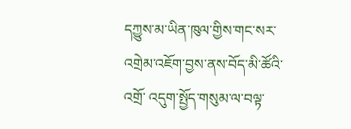དཀྱུས་མ་ཡིན་ཁུལ་གྱིས་གང་སར་འགྲེམ་འཇོག་བྱས་ནས་བོད་མི་ཚོའི་འགྲོ་ འདུག་སྤྱོད་གསུམ་ལ་བལྟ་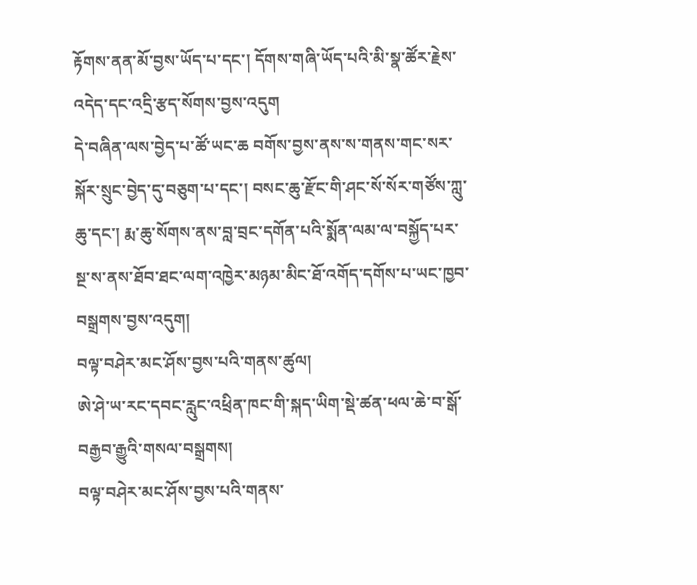རྟོགས་ནན་མོ་བྱས་ཡོད་པ་དང་། དོགས་གཞི་ཡོད་པའི་མི་སྣ་ཚོར་རྗེས་འདེད་དང་འདྲི་རྩད་སོགས་བྱས་འདུག
དེ་བཞིན་ལས་བྱེད་པ་ཚོ་ཡང་ཆ བགོས་བྱས་ནས་ས་གནས་གང་སར་སྐོར་སྲུང་བྱེད་དུ་བཅུག་པ་དང་། བསང་ཆུ་རྫོང་གི་ཤང་སོ་སོར་གཙོས་ཀླུ་ཆུ་དང་། རྨ་ཆུ་སོགས་ནས་བླ་བྲང་དགོན་པའི་སྨོན་ལམ་ལ་བསྐྱོད་པར་སྔ་ས་ནས་ཐོབ་ཐང་ལག་འཁྱེར་མཉམ་མིང་ཐོ་འགོད་དགོས་པ་ཡང་ཁྱབ་བསྒྲགས་བྱས་འདུག།
བལྟ་བཤེར་མང་ཤོས་བྱས་པའི་གནས་ཚུལ།
ཨེ་ཤེ་ཡ་རང་དབང་རླུང་འཕྲིན་ཁང་གི་སྐད་ཡིག་སྡེ་ཚན་ཕལ་ཆེ་བ་སྒོ་བརྒྱབ་རྒྱུའི་གསལ་བསྒྲགས།
བལྟ་བཤེར་མང་ཤོས་བྱས་པའི་གནས་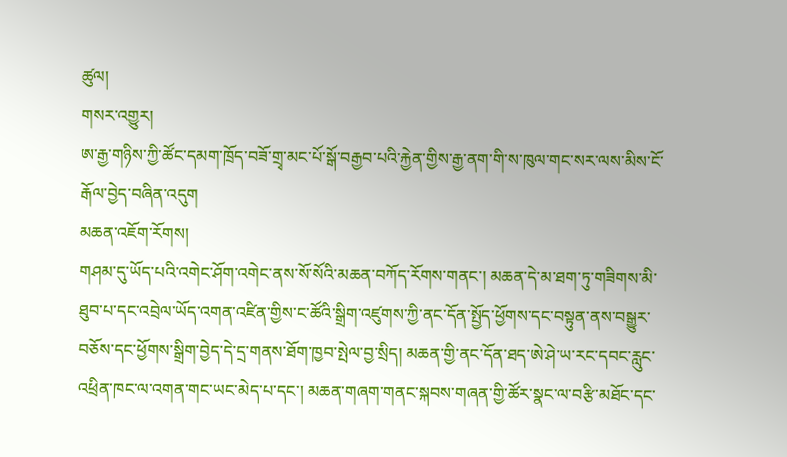ཚུལ།
གསར་འགྱུར།
ཨ་རྒྱ་གཉིས་ཀྱི་ཚོང་དམག་ཁྲོད་བཟོ་གྲྭ་མང་པོ་སྒོ་བརྒྱབ་པའི་རྐྱེན་གྱིས་རྒྱ་ནག་གི་ས་ཁུལ་གང་སར་ལས་མིས་ངོ་རྒོལ་བྱེད་བཞིན་འདུག
མཆན་འཇོག་རོགས།
གཤམ་དུ་ཡོད་པའི་འགེང་ཤོག་འགེང་ནས་སོ་སོའི་མཆན་བཀོད་རོགས་གནང་། མཆན་དེ་མ་ཐག་ཏུ་གཟིགས་མི་ཐུབ་པ་དང་འབྲེལ་ཡོད་འགན་འཛིན་གྱིས་ང་ཚོའི་སྒྲིག་འཛུགས་ཀྱི་ནང་དོན་སྤྱོད་ཕྱོགས་དང་བསྟུན་ནས་བསྒྱུར་བཅོས་དང་ཕྱོགས་སྒྲིག་བྱེད་དེ་དྲ་གནས་ཐོག་ཁྱབ་སྤེལ་བྱ་སྲིད། མཆན་གྱི་ནང་དོན་ཐད་ཨེ་ཤེ་ཡ་རང་དབང་རླུང་འཕྲིན་ཁང་ལ་འགན་གང་ཡང་མེད་པ་དང་། མཆན་གཞག་གནང་སྐབས་གཞན་གྱི་ཚོར་སྣང་ལ་བརྩི་མཐོང་དང་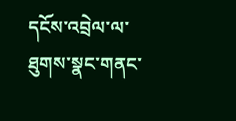དངོས་འབྲེལ་ལ་ཐུགས་སྣང་གནང་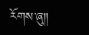རོགས་ཞུ༎